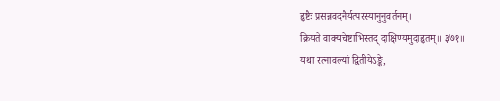हृष्टैः प्रसन्नवदनैर्यत्परस्यानुनुवर्तनम्।
क्रियते वाक्यचेष्टाभिस्तद् दाक्षिण्यमुदाहृतम्॥ ३७१॥
यथा रत्नावल्यां द्वितीयेऽङ्के,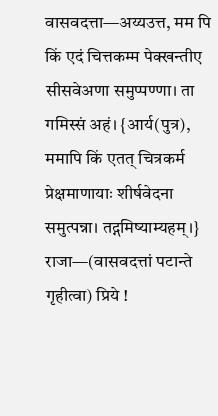वासवदत्ता—अय्यउत्त, मम पि किं एदं चित्तकम्म पेक्खन्तीए सीसवेअणा समुप्पण्णा। ता गमिस्सं अहं। {आर्य(पुत्र), ममापि किं एतत् चित्रकर्म प्रेक्षमाणायाः शीर्षवेदना समुत्पन्ना। तद्गमिष्याम्यहम्।}
राजा—(वासवदत्तां पटान्ते गृहीत्वा) प्रिये !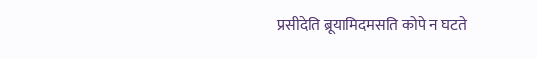प्रसीदेति ब्रूयामिदमसति कोपे न घटते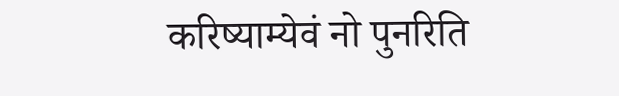करिष्याम्येवं नो पुनरिति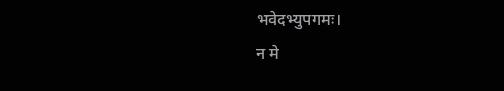भवेदभ्युपगमः।
न मे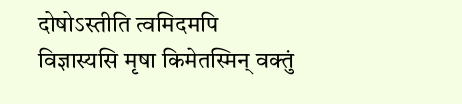दोषोऽस्तीति त्वमिदमपि विज्ञास्यसि मृषा किमेतस्मिन् वक्तुं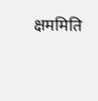क्षममिति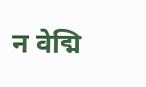न वेद्मि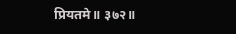प्रियतमे॥ ३७२॥